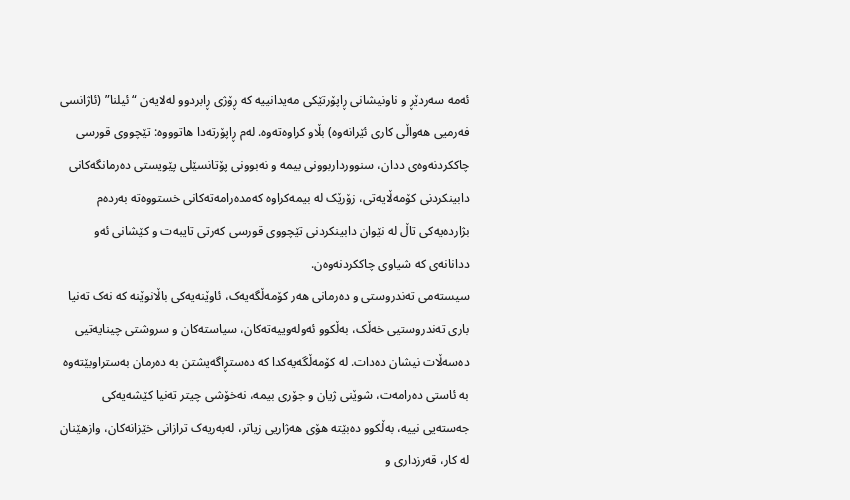ئەمە سەردێڕ و ناونیشانی ڕاپۆرتێکی مەیدانییە کە ڕۆژی ڕابردوو لەلایەن “ئیلنا” (ئاژانسی فەرمیی هەواڵی کاری ئێرانەوە) بڵاو کراوەتەوە. لەم ڕاپۆرتەدا هاتوووە: تێچووی قورسی چاککردنەوەی ددان، سنوورداربوونی بیمە و نەبوونی پۆتانسێلی پێویستی دەرمانگەکانی دابینکردنی کۆمەڵایەتی، زۆرێک لە بیمەکراوە کەمدەرامەتەکانی خستووەتە بەردەم بژاردەیەکی تاڵ لە نێوان دابینکردنی تێچووی قورسی کەرتی تایبەت و کێشانی ئەو ددانانەی کە شیاوی چاککردنەوەن.
سیستەمی تەندروستی و دەرمانی هەر کۆمەڵگەیەک، ئاوێنەیەکی باڵانوێنە کە نەک تەنیا باری تەندروستیی خەڵک، بەڵکوو ئەولەوییەتەکان، سیاستەکان و سروشتی چینایەتیی دەسەڵات نیشان دەدات. لە کۆمەڵگەیەکدا کە دەستڕاگەیشتن بە دەرمان بەستراوبێتەوە بە ئاستی دەرامەت، شوێنی ژیان و جۆری بیمە، نەخۆشی چیتر تەنیا کێشەیەکی جەستەیی نییە، بەڵکوو دەبێتە هۆی هەژاریی زیاتر، لەبەریەک ترازانی خێزانەکان، وازهێنان لە کار، قەرزداری و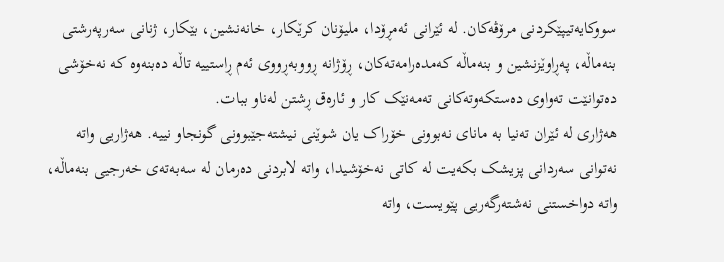سووکایەتیپێکردنی مرۆڤەکان. لە ئێرانی ئەمڕۆدا، ملیۆنان کرێکار، خانەنشین، بێکار، ژنانی سەرپەرشتی بنەماڵە، پەڕاوێزنشین و بنەماڵە کەمدەرامەتەکان، ڕۆژانە ڕووبەڕووی ئەم ڕاستییە تاڵە دەبنەوە کە نەخۆشی دەتوانێت تەواوی دەستکەوتەکانی تەمەنێک کار و ئارەق ڕشتن لەناو ببات.
هەژاری لە ئێران تەنیا بە مانای نەبوونی خۆراک یان شوێنی نیشتەجێبوونی گونجاو نییە. هەژاریی واتە نەتوانی سەردانی پزیشک بکەیت لە کاتی نەخۆشیدا، واتە لابردنی دەرمان لە سەبەتەی خەرجیی بنەماڵە، واتە دواخستنی نەشتەرگەریی پێویست، واتە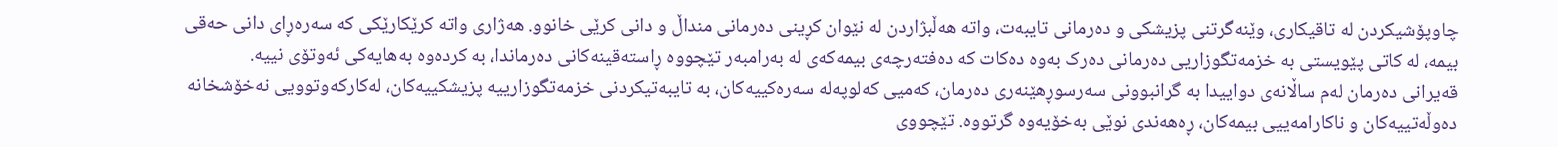چاوپۆشیکردن لە تاقیکاری، وێنەگرتنی پزیشکی و دەرمانی تایبەت، واتە هەڵبژاردن لە نێوان کڕینی دەرمانی منداڵ و دانی کرێی خانوو. هەژاری واتە کرێکارێکی کە سەرەڕای دانی حەقی بیمە، لە کاتی پێویستی بە خزمەتگوزاریی دەرمانی دەرک بەوە دەکات کە دەفتەرچەی بیمەکەی لە بەرامبەر تێچووە ڕاستەقینەکانی دەرماندا، بە کردەوە بەهایەکی ئەوتۆی نییە.
قەیرانی دەرمان لەم ساڵانەی دواییدا بە گرانبوونی سەرسوڕهێنەری دەرمان، کەمیی کەلوپەلە سەرەکییەکان، بە تایبەتیکردنی خزمەتگوزارییە پزیشکییەکان، لەکارکەوتوویی نەخۆشخانە دەوڵەتییەکان و ناکارامەییی بیمەکان، ڕەهەندی نوێی بەخۆیەوە گرتووە. تێچووی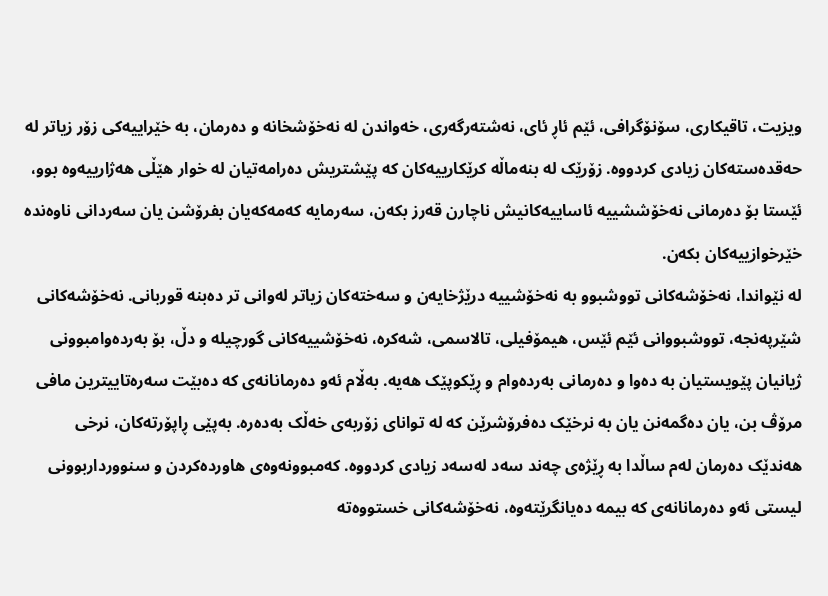ویزیت، تاقیکاری، سۆنۆگرافی، ئێم ئاڕ ئای، نەشتەرگەری، خەواندن لە نەخۆشخانە و دەرمان، بە خێراییەکی زۆر زیاتر لە حەقدەستەکان زیادی کردووە. زۆرێک لە بنەماڵە کرێکارییەکان کە پێشتریش دەرامەتیان لە خوار هێڵی هەژارییەوە بوو، ئێستا بۆ دەرمانی نەخۆششییە ئاساییەکانیش ناچارن قەرز بکەن، سەرمایە کەمەکەیان بفرۆشن یان سەردانی ناوەندە خێرخوازییەکان بکەن.
لە نێواندا، نەخۆشەکانی تووشبوو بە نەخۆشییە درێژخایەن و سەختەکان زیاتر لەوانی تر دەبنە قوربانی. نەخۆشەکانی شێرپەنجە، تووشبووانی ئێم ئێس، هیمۆفیلی، تالاسمی، شەکرە، نەخۆشییەکانی گورچیلە و دڵ، بۆ بەردەوامبوونی ژیانیان پێویستیان بە دەوا و دەرمانی بەردەوام و ڕێکوپێک هەیە. بەڵام ئەو دەرمانانەی کە دەبێت سەرەتاییترین مافی مرۆڤ بن، یان دەگمەنن یان بە نرخێک دەفرۆشرێن کە لە توانای زۆربەی خەڵک بەدەرە. بەپێی ڕاپۆرتەکان، نرخی هەندێک دەرمان لەم ساڵدا بە ڕێژەی چەند سەد لەسەد زیادی کردووە. کەمبوونەوەی هاوردەکردن و سنوورداربوونی لیستی ئەو دەرمانانەی کە بیمە دەیانگرێتەوە، نەخۆشەکانی خستووەتە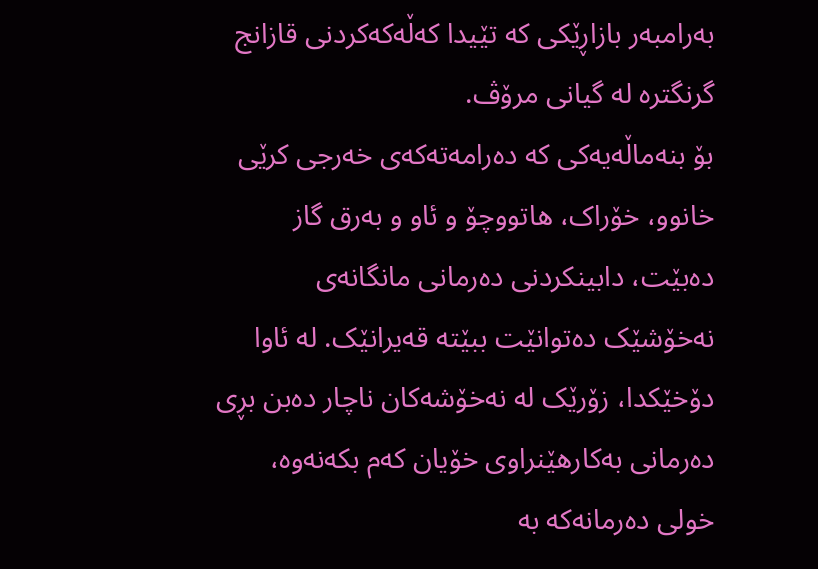بەرامبەر بازاڕێکی کە تێیدا کەڵەکەکردنی قازانج گرنگترە لە گیانی مرۆڤ.
بۆ بنەماڵەیەکی کە دەرامەتەکەی خەرجی کرێی خانوو، خۆراک، هاتووچۆ و ئاو و بەرق گاز دەبێت، دابینکردنی دەرمانی مانگانەی نەخۆشێک دەتوانێت ببێتە قەیرانێک. لە ئاوا دۆخێکدا، زۆرێک لە نەخۆشەکان ناچار دەبن بڕی دەرمانی بەکارهێنراوی خۆیان کەم بکەنەوە، خولی دەرمانەکە بە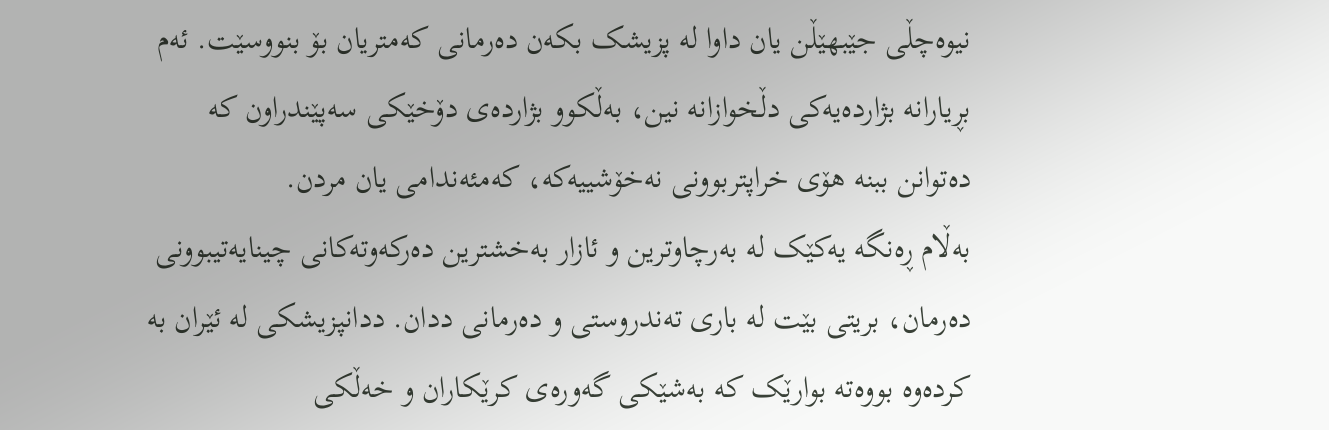نیوەچڵی جێبهێڵن یان داوا لە پزیشک بکەن دەرمانی کەمتریان بۆ بنووسێت. ئەم بڕیارانە بژاردەیەکی دڵخوازانە نین، بەڵکوو بژاردەی دۆخێکی سەپێندراون کە دەتوانن ببنە هۆی خراپتربوونی نەخۆشییەکە، کەمئەندامی یان مردن.
بەڵام ڕەنگە یەکێک لە بەرچاوترین و ئازار بەخشترین دەرکەوتەکانی چینایەتیبوونی دەرمان، بریتی بێت لە باری تەندروستی و دەرمانی ددان. ددانپزیشکی لە ئێران بە کردەوە بووەتە بوارێک کە بەشێکی گەورەی کرێکاران و خەڵکی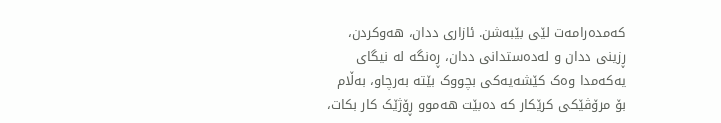کەمدەرامەت لێی بێبەشن. ئازاری ددان، هەوکردن، ڕزینی ددان و لەدەستدانی ددان، ڕەنگە لە نیگای یەکەمدا وەک کێشەیەکی بچووک بێتە بەرچاو، بەڵام بۆ مرۆڤێکی کرێکار کە دەبێت هەموو ڕۆژێک کار بکات،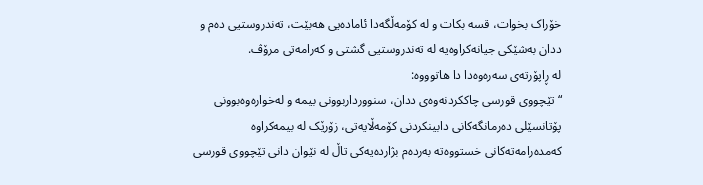خۆراک بخوات، قسە بکات و لە کۆمەڵگەدا ئامادەیی هەبێت، تەندروستیی دەم و ددان بەشێکی جیانەکراوەیە لە تەندروستیی گشتی و کەرامەتی مرۆڤ.
لە ڕاپۆرتەی سەرەوەدا دا هاتوووە:
“تێچووی قورسی چاککردنەوەی ددان، سنوورداربوونی بیمە و لەخوارەوەبوونی پۆتانسێلی دەرمانگەکانی دابینکردنی کۆمەڵایەتی، زۆرێک لە بیمەکراوە کەمدەرامەتەکانی خستووەتە بەردەم بژاردەیەکی تاڵ لە نێوان دانی تێچووی قورسی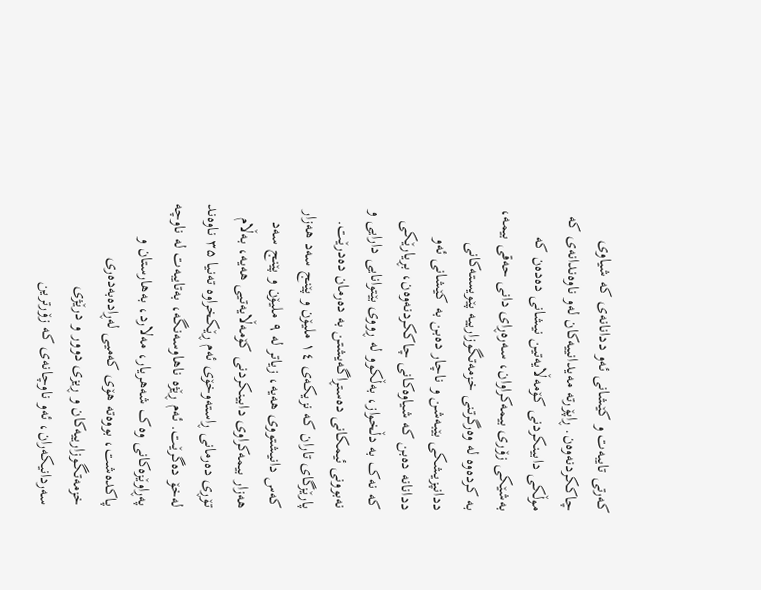کەرتی تایبەت و کێشانی ئەو ددانانەی کە شیاوی چاککردنەوەن. ڕاپۆرتە مەیدانییەکان لەو ناوەندانەی کە موڵکی دابینکردنی کۆمەڵایەتین نیشانی دەدەن کە بەشێکی زۆری بیمەکراوان، سەرەڕای دانی حەقی بیمە، بە کردەوە لە وەرگرتنی خزمەتگوزارییە پێویستەکانی ددانپزیشکی بێبەشن و ناچار دەبن بە کێشانی ئەو ددانانە دەبن کە شیاوەکانی چاککردنەوەن، بڕیارێکی کە نەک بە دڵخواز، بەڵکوو لە ڕووی بێتوانایی دارایی و نەبوونی ئیمکانی دەستڕاگەیشتن بە دەرمان دەدرێت.
پارێزگای تاران کە نزیکەی ١٤ ملیۆن و پێنج سەد هەزار کەس دانیشتووی هەیە، زیاتر لە ٩ ملیۆن و پێنج سەد هەزار بیمەکراوی دابینکردنی کۆمەڵایەتیی هەیە، بەڵام تۆڕی دەرمانی ڕاستەوخۆی ئەم ڕێکخراوە تەنیا ۳۵ ناوەند لەخۆ دەگرێت. ئەم ڕێژە ناهاوسەنگە، بەتایبەت لە ناوچە پەڕاوێزەکانی وەک شەهریار، مەلارد، بەهارستان و پاکدەشت، بووەتە هۆی کەمیی لەڕادەبەدەری خزمەتگوزارییەکان و ڕیزی دوور و درێژی سەردانیکەران، ئەو ناوچانەی کە زۆرترین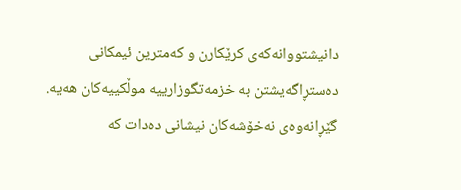دانیشتووانەکەی کرێکارن و کەمترین ئیمکانی دەستڕاگەیشتن بە خزمەتگوزارییە موڵکییەکان هەیە. گێڕانەوەی نەخۆشەکان نیشانی دەدات کە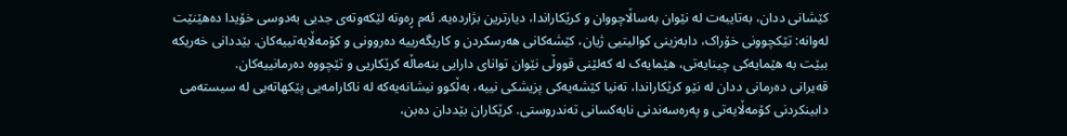کێشانی ددان، بەتایبەت لە نێوان بەساڵاچووان و کرێکاراندا، دیارترین بژاردەیە. ئەم ڕەوتە لێکەوتەی جدیی بەدوسی خۆیدا دەهێنێت لەوانە: تێکچوونی خۆراک، دابەزینی کوالیتیی ژیان، کێشەکانی هەرسکردن و کاریگەرییە دەروونی و کۆمەڵایەتییەکان. بێددانی خەریکە ببێت بە هێمایەکی چینایەتی، هێمایەک لە کەلێنی قووڵی نێوان توانای دارایی بنەماڵە کرێکاریی و تێچووە دەرمانییەکان.
قەیرانی دەرمانی ددان لە نێو کرێکاراندا، تەنیا کێشەیەکی پزیشکی نییە، بەڵکوو نیشانەیەکە لە ناکارامەیی پێکهاتەیی لە سیستەمی دابینکردنی کۆمەڵایەتی و پەرەسەندنی نایەکسانی تەندروستی. کرێکاران بێددان دەبن،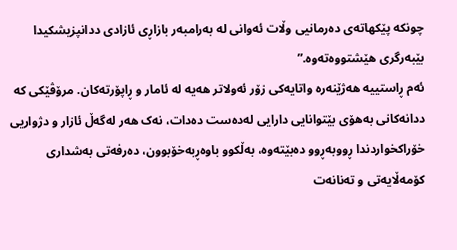چونکە پێکهاتەی دەرمانیی وڵات ئەوانی لە بەرامبەر بازاڕی ئازادی ددانپزیشکیدا بێبەرگری هێشتووەتەوە.”
ئەم ڕاستییە هەژێنەرە واتایەکی زۆر ئەولاتر هەیە لە ئامار و ڕاپۆرتەکان. مرۆڤێکی کە ددانەکانی بەهۆی بێتوانایی دارایی لەدەست دەدات، نەک هەر لەگەڵ ئازار و دژواریی خۆراکخواردندا ڕووبەڕوو دەبێتەوە، بەڵکوو باوەڕبەخۆبوون، دەرفەتی بەشداری کۆمەڵایەتی و تەنانەت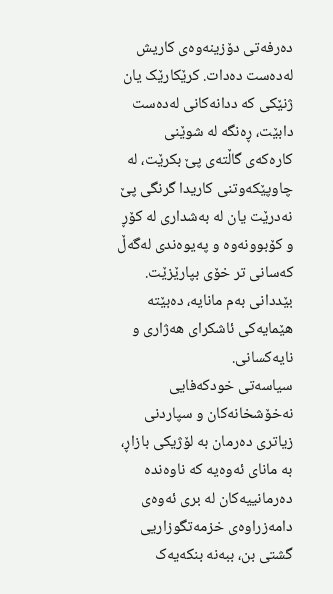دەرفەتی دۆزینەوەی کاریش لەدەست دەدات. کرێکارێک یان ژنێکی کە ددانەکانی لەدەست دابێت، ڕەنگە لە شوێنی کارەکەی گاڵتەی پێ بکرێت، لە چاوپێکەوتنی کاریدا گرنگی پێ نەدرێت یان لە بەشداری لە کۆڕ و کۆبوونەوە و پەیوەندی لەگەڵ کەسانی تر خۆی بپارێزێت. بێددانی بەم مانایە، دەبێتە هێمایەکی ئاشکرای هەژاری و نایەکسانی.
سیاسەتی خودکەفایی نەخۆشخانەکان و سپاردنی زیاتری دەرمان بە لۆژیکی بازاڕ، بە مانای ئەوەیە کە ناوەندە دەرمانییەکان لە بری ئەوەی دامەزراوەی خزمەتگوزاریی گشتی بن، ببەنە بنکەیەک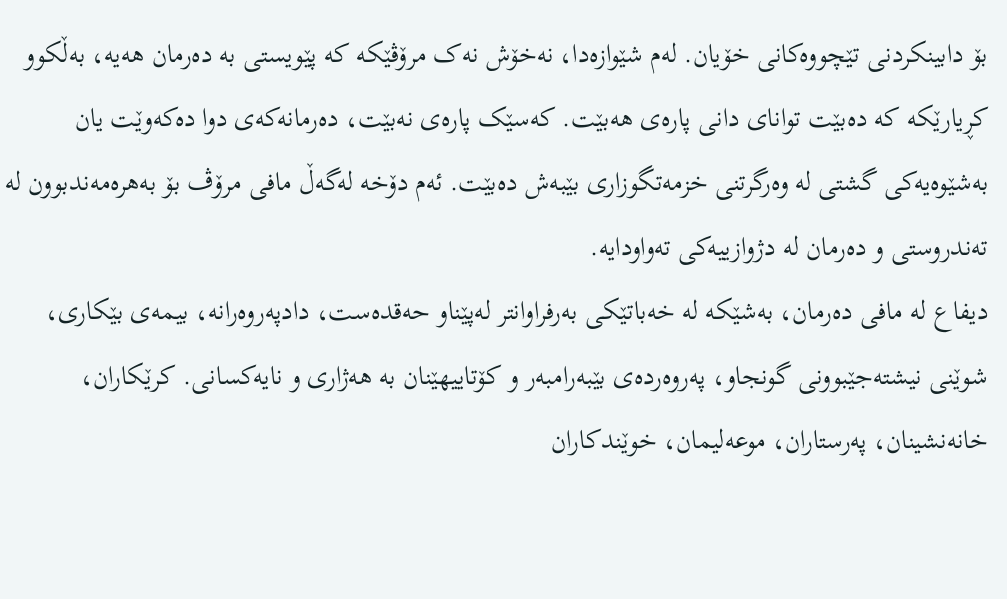بۆ دابینکردنی تێچووەکانی خۆیان. لەم شێوازەدا، نەخۆش نەک مرۆڤێکە کە پێویستی بە دەرمان هەیە، بەڵکوو کڕیارێکە کە دەبێت توانای دانی پارەی هەبێت. کەسێک پارەی نەبێت، دەرمانەکەی دوا دەکەوێت یان بەشێوەیەکی گشتی لە وەرگرتنی خزمەتگوزاری بێبەش دەبێت. ئەم دۆخە لەگەڵ مافی مرۆڤ بۆ بەهرەمەندبوون لە تەندروستی و دەرمان لە دژوازییەکی تەواودایە.
دیفاع لە مافی دەرمان، بەشێکە لە خەباتێکی بەرفراوانتر لەپێناو حەقدەست، دادپەروەرانە، بیمەی بێکاری، شوێنی نیشتەجێبوونی گونجاو، پەروەردەی بێبەرامبەر و کۆتاییهێنان بە هەژاری و نایەکسانی. کرێکاران، خانەنشینان، پەرستاران، موعەلیمان، خوێندکاران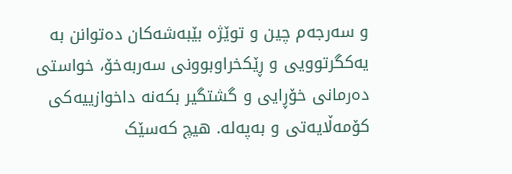و سەرجەم چین و توێژە بێبەشەکان دەتوانن بە یەکگرتوویی و ڕێکخراوبوونی سەربەخۆ، خواستی دەرمانی خۆڕایی و گشتگیر بکەنە داخوازییەکی کۆمەڵایەتی و بەپەلە. هیچ کەسێک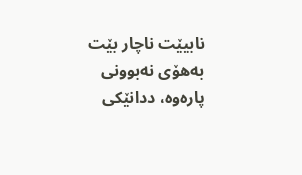نابیێت ناچار بێت بەهۆی نەبوونی پارەوە، ددانێکی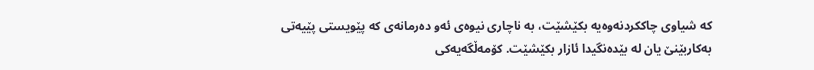کە شیاوی چاککردنەوەیە بکێشێت، بە ناچاری نیوەی ئەو دەرمانەی کە پێویستی پێیەتی بەکاربێنێ یان لە بێدەنگیدا ئازار بکێشێت. کۆمەڵگەیەکی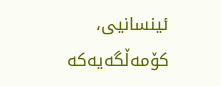ئینسانیی، کۆمەڵگەیەکە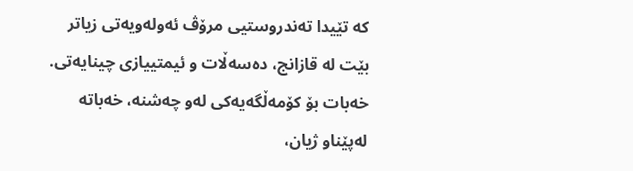کە تێیدا تەندروستیی مرۆڤ ئەولەویەتی زیاتر بێت لە قازانج، دەسەڵات و ئیمتییازی چینایەتی. خەبات بۆ کۆمەڵگەیەکی لەو چەشنە، خەباتە لەپێناو ژیان،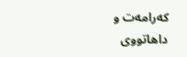کەرامەت و داهاتووی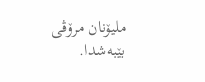ملیۆنان مرۆڤی بێبەشدا.